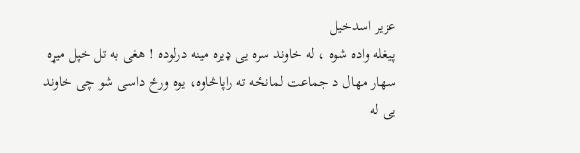عزیر اسدخیل
پیغله واده شوه ، له خاوند سره یی ډیره مینه درلوده ! هغی به تل خپل میړه سهار مهال د جماعت لمانځه ته راپاڅاوه، یوه ورځ داسی شو چی خاوند یی له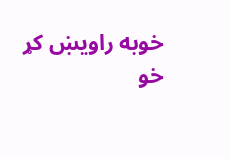خوبه راویښ کړ خو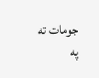جومات ته په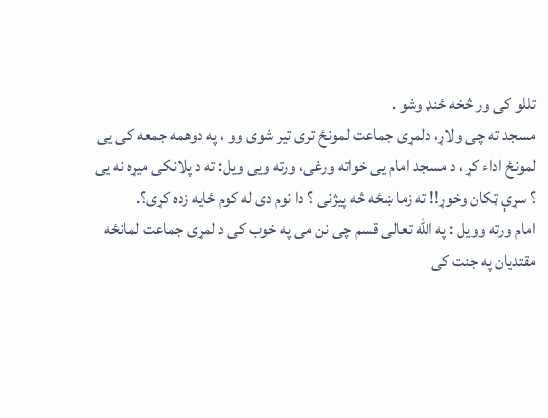تللو کی ور څخه ځنډ وشو .
مسجد ته چی ولاړ، دلمړی جماعت لمونځ تری تیر شوی وو ، په دوهمه جمعه کی یی لمونځ اداء کړ ، د مسجد امام یی خواته ورغی، ورته ویی ویل: ته د پلانکی میړه نه یی ؟ سړې ټکان وخوړ!! ته زما ښځه څه پیژنی ؟ دا نوم دی له کوم ځایه زده کړی؟.
امام ورته وویل : په الله تعالی قسم چی نن می په خوب کی د لمړی جماعت لمانځه مقتدیان په جنت کی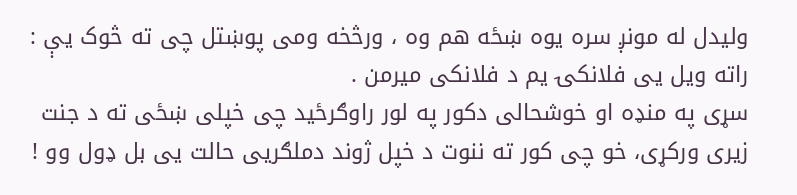ولیدل له مونږ سره یوه ښځه هم وه ، ورڅخه ومی پوښتل چی ته څوک یې : راته ویل یی فلانکۍ یم د فلانکی میرمن .
سړی په منډه او خوشحالی دکور په لور راوګرځید چی خپلی ښځی ته د جنت زیری ورکړی، خو چی کور ته ننوت د خپل ژوند دملګریی حالت یی بل ډول وو !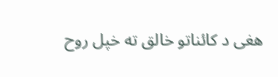هغی د کائناتو خالق ته خپل روح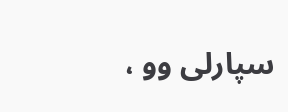سپارلی وو ،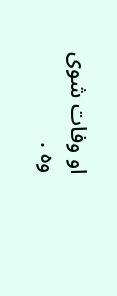او وفات شوی وه .